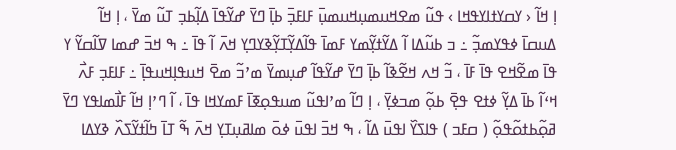ߊ߲ ߞߊ߬ ‹ ߌߛߌߙߊߌߟߞߊ › ߟߎ߬ ߘߐߞߎߘߎ߲ߞߎߘߎ߲߫ ߓߊߓߏ߲߫ ߕߊ߲߫ ߣߌ߫ ߝߌ߬ߟߊ߫ ߡߊ߲߬ߕߏ߲ ߠߎ߬ ߘߌ߫ ، ߊ߲ ߞߊ߬ ߡߎߛߊ߫ ߦߟߌߘߏ߲߬ ߸ ߏ ߕߎ߬ߡߊ ߊ߬ ߡߌ߬ߙߌ߲߬ߘߌ ߓߘߊ߫ ߟߊ߬ߡߌ߲߬ߠߌ߲߬ߢߌߣߌ߲ ߞߍ߫ ߊ߬ ߟߊ߫ ߸ ߒ ߞߏ߫ ߝߘߊ ߜߊ߬ߛߌ߬ ߌ ߟߊ߫ ߘߐ߬ߞߐ ߟߊ߫ ߓߊ߫ ، ߏ߬ ߞߍ ߞߐ߬ߢߊ߬ ߕߊ߲߫ ߣߌ߫ ߝߌ߬ߟߊ߬ ߝߎ߲ߘߌ߫ ߘߴߏ߬ ߘߐ߫ ߞߎߟߊ߲ߞߎߟߊ߲߫ ߸ ߓߊߓߏ߲ ߓߍ߯ ߞߵߊ߬ ߕߊ߫ ߡߌ߲߬ ߦߙߐ ߟߐ߲߫ ߕߋ߲߬ ߘߏߦߌ߲߫ ، ߊ߲ ߣߊ߬ ߘߴߊߟߎ߬ ߘߎߟߋ߲ߧߊ߫ ߓߘߌߞߊ ߟߊ߫ ، ߊ߬ ߣߴߊ߲ ߞߊ߬ ߓߊ߯ߘߊߟߌ ߣߌ߫ ߥߋ߲߬ߕߙߋ߬ߟߋ߲߬ ( ߛߓߏ ) ߟߊߖߌ߰ ߊߟߎ߫ ߡߊ߬ ، ߒ ߞߏ߫ ߊߟߎ߫ ߦߋ߫ ߘߊߥߎ߲ߠߌ߲ ߞߍ߫ ߒ߬ ߠߊ߫ ߤߊ߬ߙߌ߬ߖߍ߰ ߢߌߡߊ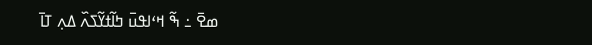ߘߐ߫ ߸ ߒ߬ ߞߵߊߟߎ߫ ߤߊ߬ߙߌ߬ߖߍ߰ ߡߍ߲ ߠߊ߫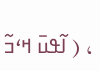، ( ߊ߬ߟߎ߫ ߞߵߏ߬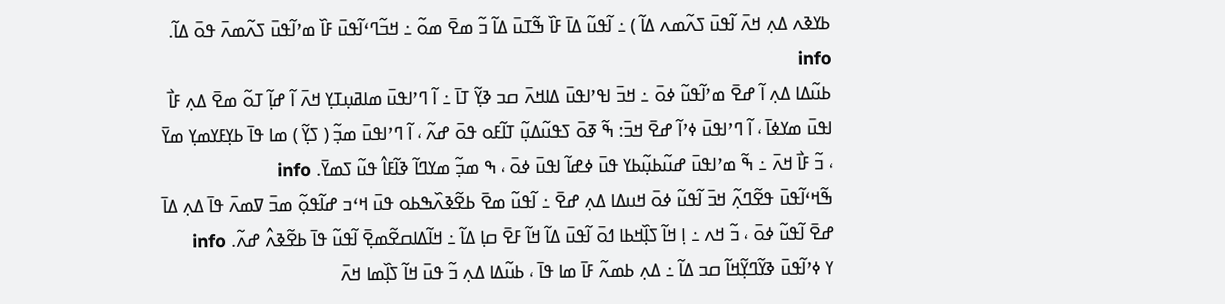ߕߌߢߍ ߡߍ߲ ߞߍ߫ ߊ߬ߟߎ߫ ߖߍ߬ߘߍ ߡߊ߬ ) ߸ ߊ߬ߟߎ߬ ߡߊ߫ ߓߊ߰ ߒ߬ߠߎ߫ ߡߊ߬ ߏ߬ ߘߐ߫ ߘߋ߬ ߸ ߞߏ߬ߣߵߊ߬ߟߎ߫ ߓߊ߰ ߘߴߊ߬ߟߎ߫ ߖߍ߬ߘߍ߫ ߟߋ߫ ߡߊ߬. info
ߕߎ߬ߡߊ ߡߍ߲ ߊ߬ ߝߐ߫ ߘߴߊ߬ߟߎ߬ ߦߋ߫ ߸ ߞߏ߫ ߊߟߴߊߟߎ߫ ߡߊߞߍ߫ ߛߏ ߢߌ߲߬ ߠߊ߫ ߸ ߊ߬ ߣߴߊߟߎ߫ ߘߊߥߎ߲ߠߌ߲ ߞߍ߫ ߊ߬ ߝߊ߲߬ ߠߋ߬ ߘߐ߫ ߡߍ߲ ߓߊ߯ ߊߟߎ߫ ߘߌߦߊ߫ ، ߊ߬ ߣߴߊߟߎ߫ ߦߴߊ߬ ߝߐ߫ ߞߏ߫: ߒ߬ ߧߋ߫ ߖߟߎ߬ߡߎ߲߬ ߠߊ߬ߓߋ ߟߋ߫ ߝߍ߬ ، ߊ߬ ߣߴߊߟߎ߫ ߘߏ߲߬ ( ߖߌ߲߬ ) ߘߊ ߟߊ߫ ߕߌ߲ߓߌߘߌ߲ ߘߌ߫ ، ߏ߬ ߓߊ߯ ߞߍ߫ ߸ ߒ߬ ߘߴߊߟߎ߫ ߝߎ߬ߕߎ߲߬ߕߌ ߟߎ߫ ߦߝߊ߬ ߊߟߎ߫ ߦߋ߫ ، ߒ ߘߏ߲߬ ߘߌߣߊ߬ ߢߊ߬ߓߊ߮ ߟߎ߬ ߖߘߌ߫. info
ߒ߬ߞߵߊ߬ߟߎ߫ ߟߐ߬ߣߍ߲߬ ߞߏ߫ ߊ߬ߟߎ߬ ߦߋ߫ ߞߎߡߊ ߡߍ߲ ߝߐ߫ ߸ ߊ߬ߟߎ߬ ߘߐ߫ ߕߐ߬ߢߍ߰ߒߕߋ ߟߎ߫ ߞߵߏ ߝߊ߬ߟߋ߲߬ ߘߏ߫ ߜߘߍ߫ ߟߊ߫ ߡߍ߲ ߡߊ߫ ߝߐ߫ ߊ߬ߟߎ߬ ߦߋ߫ ، ߏ߬ ߞߍ ߸ ߊ߲ ߞߊ߬ ߖߊ߲߰ߞߕߊ ߗߋ߫ ߊ߬ߟߎ߫ ߡߊ߬ ߞߊ߬ ߓߐ߫ ߛߊ߲ ߡߊ߬ ߸ ߞߊ߬ߡߊߛߐ߬ߘߐ߲߫ ߊ߬ߟߎ߬ ߟߊ߫ ߕߐ߬ߢߍ߮ ߝߍ߬. info
ߌ ߦߴߊ߬ߟߎ߫ ߢߌ߬ߣߌ߲߬ߞߊ߬ ߛߏ ߡߊ߬ ߸ ߡߍ߲ ߕߘߍ߬ ߓߊ߫ ߘߊ ߟߊ߫ ، ߕߎ߬ߡߊ ߡߍ߲ ߏ߬ ߟߎ߫ ߞߊ߬ ߖߊ߲߰ߘߊ ߞߍ߫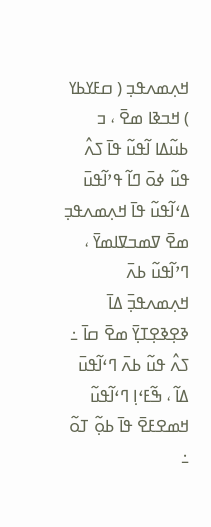ߞߍ߲ߘߍߟߏ߲ ( ߛߓߌߕߌ ) ߞߏߢߊ ߘߐ߫ ، ߏ ߕߎ߬ߡߊ ߊ߬ߟߎ߬ ߟߊ߫ ߖߍ߮ ߟߎ߬ ߦߋ߫ ߣߊ߬ ߟߴߊ߬ߟߎ߫ ߡߵߊ߬ߟߎ߬ ߟߊ߫ ߞߍ߲ߘߍߟߏ߲ ߘߐ߫ ߜߘߏߜߊߘߌ߫ ، ߣߴߊ߬ߟߎ߬ ߕߍ߫ ߞߍ߲ߘߍߟߏ߲߫ ߡߊ߫ ߢߐ߲ߢߐ߲ߠߌ߲߫ ߘߐ߫ ߛߊ߫ ߸ ߖߍ߮ ߟߎ߬ ߕߍ߫ ߣߵߊ߬ߟߎ߫ ߡߊ߬ ، ߒ߬ߓߵߊ߲ ߣߵߊ߬ߟߎ߬ ߞߘߐߓߐ߫ ߟߊ߫ ߕߋ߲߬ ߠߋ߬ ߸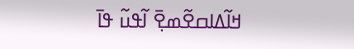ߞߊ߬ߡߊߛߐ߬ߘߐ߲߫ ߊ߬ߟߎ߬ ߟߊ߫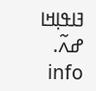ߔߊߟߊ߲ߞߊ ߝߍ߬. info